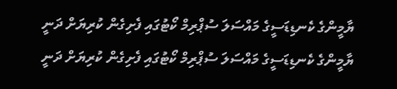ޔާމީންގެ ކެނޑިޑަސީގެ މައްސަލަ ސުޕްރިމް ކޯޓުގައި ފެށިގެން ކުރިޔަށް ދަނީ
ޔާމީންގެ ކެނޑިޑަސީގެ މައްސަލަ ސުޕްރިމް ކޯޓުގައި ފެށިގެން ކުރިޔަށް ދަނީ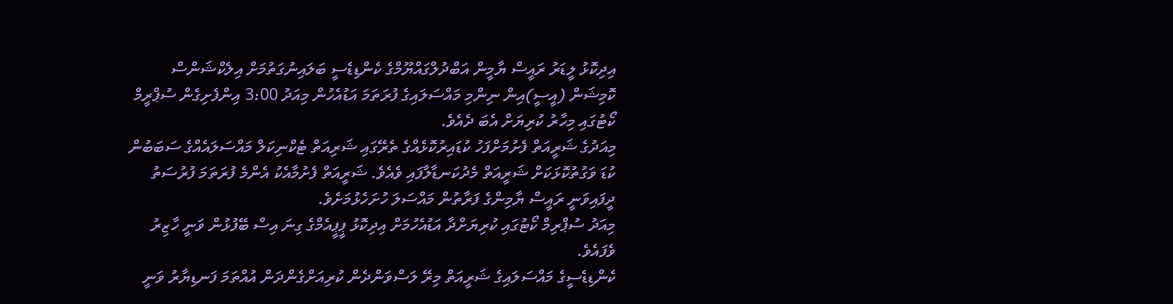އިދިކޮޅު ލީޑަރު ރައީސް ޔާމީން އަބްދުލްގައްޔޫމްގެ ކެންޑިޑެސީ ބަލައިނުގަތުމަށް އިލެކްޝަންސް ކޮމިޝަން (އީސީ)އިން ނިންމި މައްސަލައިގެ ފުރަތަމަ އަޑުއެހުން މިއަދު 3:00 އިންފެށިގެން ސުޕްރީމް ކޯޓުގައި މިހާރު ކުރިޔަށް އެބަ ދެއެވެ.
މިއަދުގެ ޝަރީއަތް ފެށުމަށްފަހު ކުޑައިރުކޮޅެއްގެ ތެރޭގައި ޝަރިއަތް ޓެކްނިކަލް މައްސަލައެއްގެ ސަބަބުން ކުޑަ ވަގުތުކޮޅަކަށް ޝަރީއަތް މެދުކަނޑާލާފައި ވެއެވެ. ޝަރީއަތް ފެށުމާއެކު އެންމެ ފުރަތަމަ ފުރުސަތު ދީފައިވަނީ ރައީސް ޔާމިންގެ ފަރާތުން މައްސަލަ ހުށަހެޅުމަށެވެ.
މިއަދު ސުޕްރިމް ކޯޓުގައި ކުރިޔަށްދާ އަޑުއެހުމަށް އިދިކޮޅު ޕީޕީއެމްގެ ގިނަ އިސް ބޭފުޅުން ވަނީ ހާޒިރު ވެފައެވެ.
ކެންޑިޑެސީގެ މައްސަލައިގެ ޝަރީއަތް މިރޭ ލަސްވަންދެން ކުރިއަށްގެންދަން އުއްތަމަ ފަނޑިޔާރު ވަނީ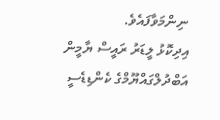ނިންމަވާފައެވެ.
އިދިކޮޅު ލީޑަރު ރައީސް ޔާމީން އަބްދުލްގައްޔޫމްގެ ކެންޑިޑެސީ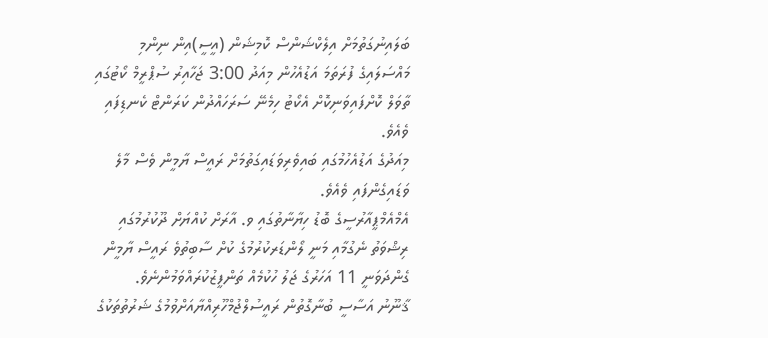ބަލައިނުގަތުމަށް އިލެކްޝަންސް ކޮމިޝަން (އީސީ)އިން ނިންމި މައްސަލައިގެ ފުރަތަމަ އަޑުއެހުން މިއަދު 3:00 ޖަހާއިރު ސުޕްރީމް ކޯޓުގައި ތާވަލް ކޮށްފައިވަނިކޮށް އެކޯޓު ހިމެނޭ ސަރަހައްދުން ކަރަންޓް ކެނޑިފައި ވެއެވެ.
މިއަދުގެ އަޑުއެހުމުގައި ބައިވެރިވަޑައިގަތުމަށް ރައީސް ޔާމީން ވެސް މާލެ ވަޑައިގެންފައި ވެއެވެ.
އެމްއެމްޕީއާރުސީގެ ބޮޑު ހިޔާނާތުގައި ވ. އާރަށް ކުއްޔަށް ދޫކުރުމުގައި ރިޝްވަތު ނެގުމާއި މަނީ ލޯންޑަރކުރުމުގެ ކުށް ސާބިތުވެ ރައީސް ޔާމީން ގެންދަވަނީ 11 އަހަރުގެ ޖަލު ހުކުމެއް ތަންފީޒުކުރައްވަމުންނެވެ.
ޤާނޫނު އަސާސީ ބުނާގޮތުން ރައީސުލްޖުމްހޫރިއްޔާއަށްވުމުގެ ޝަރުތުތަކުގެ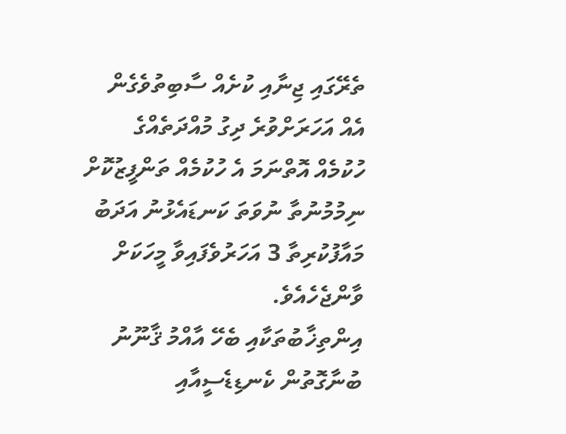ތެރޭގައި ޖިނާއި ކުށެއް ސާބިތުވެގެން އެއް އަހަރަށްވުރެ ދިގު މުއްދަތެއްގެ ހުކުމެއް އޮތްނަމަ އެ ހުކުމެއް ތަންފީޒުކޮށް ނިމުމުނުތާ ނުވަތަ ކަނޑައެޅުނު އަދަބު މައާފުކުރިތާ 3 އަހަރުވެފައިވާ މީހަކަށް ވާންޖެހެއެވެ.
އިންތިޚާބުތަކާއި ބެހޭ އާއްމު ޤާނޫނު ބުނާގޮތުން ކެނޑިޑެސީއާއި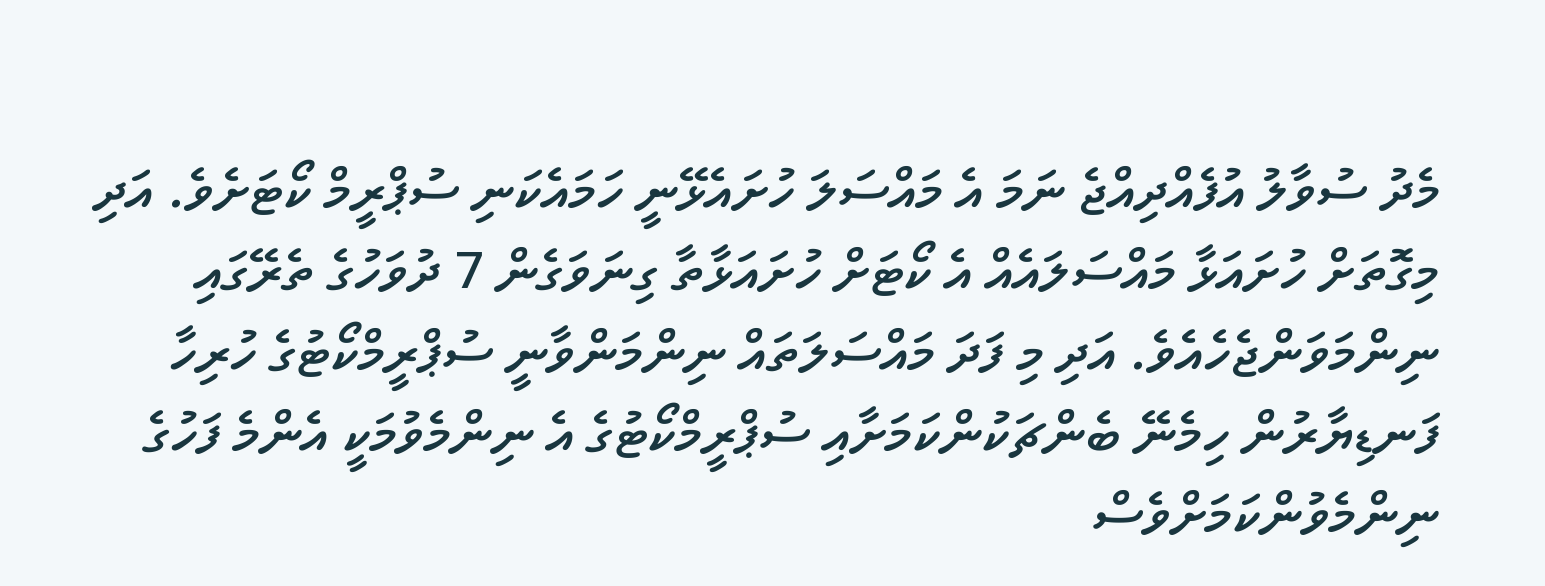މެދު ސުވާލު އުފެއްދިއްޖެ ނަމަ އެ މައްސަލަ ހުށައެޅޭނީ ހަމައެކަނި ސުޕްރީމް ކޯޓަށެވެ. އަދި މިގޮތަށް ހުށައަޅާ މައްސަލައެއް އެ ކޯޓަށް ހުށައަޅާތާ ގިނަވަގެން 7 ދުވަހުގެ ތެރޭގައި ނިންމަވަންޖެހެއެވެ. އަދި މި ފަދަ މައްސަލަތައް ނިންމަންވާނީ ސުޕްރީމްކޯޓުގެ ހުރިހާ ފަނޑިޔާރުން ހިމެނޭ ބެންޗަކުންކަމަށާއި ސުޕްރީމްކޯޓުގެ އެ ނިންމެވުމަކީ އެންމެ ފަހުގެ ނިންމެވުންކަމަށްވެސް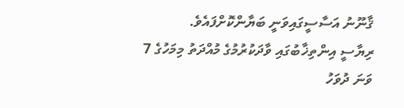ޤާނޫނު އަސާސީގައިވަނީ ބަޔާންކޮށްފައެވެ.
ރިޔާސީ އިންތިޚާބުގައި ވާދަކުރުމުގެ މުއްދަތު މިމަހުގެ 7 ވަނަ ދުވަހު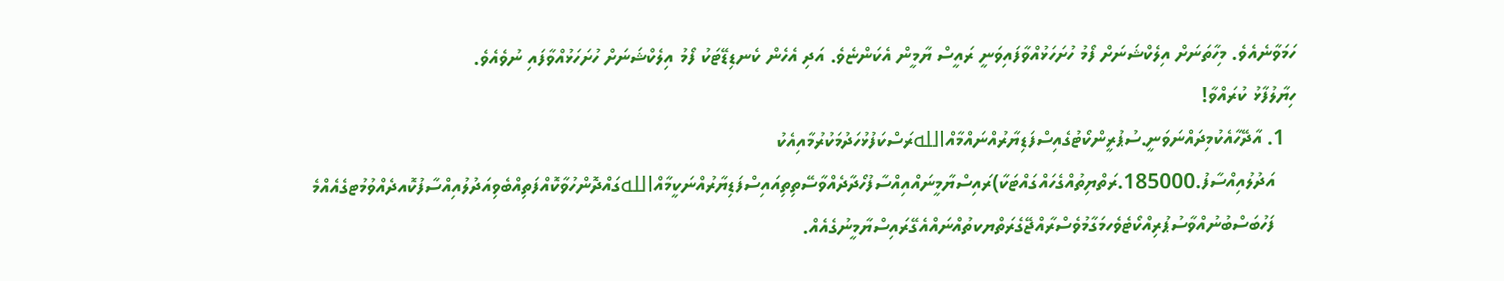ހަމަވާނެއެވެ. މިހާތަނަށް އިލެކްޝަނަށް ފޯމު ހުށަހަޅުއްވާފައިވަނީ ރައީސް ޔާމީން އެކަންޏެވެ. އަދި އެހެން ކެނޑިޑޭޓަކު ފޯމު އިލެކްޝަނަށް ހުށަހަޅުއްވާފައި ނުވެއެވެ.
ހިޔާލުފާޅު ކުރައްވާ!
  1. އާދޭހާއެކުމިދައްނަވަނީ.ސުޕުރީންކޯޓުގެއިސްފަޑިޔާރުއްނައްމާއްاللهރަސްކަފުޅުހަދުމަކުރުމާއިއެކު
    އަދުލުއިއްސާފު.185000.ރަތްޔިތުއްގެހައްގައްޓަކާ)ރައިސްޔާމީނައްއިއްސާފުހޯދާދެއްވާސޭތިތިއައިސްފަޑިޔާރުއްނަކީމާއްاللهގައްދޮންހުވާކޮއްފަތިއްބެވިއަދުލުއިއްސާފުކޮއދެއްވުމުޓގެއެއްމެ
    ފަހުބަސްބުނުއްވާސުޕުރިއްކޯޓެވެހމަގާމުވެސްރާއްޖޭގެރަތްޔކތުއްނައްއެގޭރައިސްޔާމީނުގެއެއް.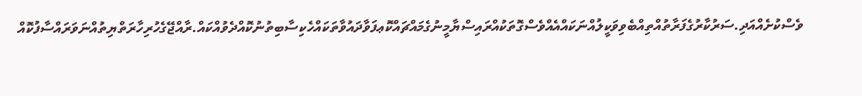ވެސްކުށެއްއަދި.ސަރުކާރުގެފަރާތުއްތިއްބެވިވަކީލުއްނަކައްއެއްވެސްގޮތަކުއްރައިސްޔާމީނުގެމައްޗައްކޮޢފަވާދައުވާތަކައްހެކިސާބިތުނުކޮއްދެވުއްކައް.ރާއްޖޭގެހުރިހާރަތްޔިތުއްނަވަރައްސާފުކޮއް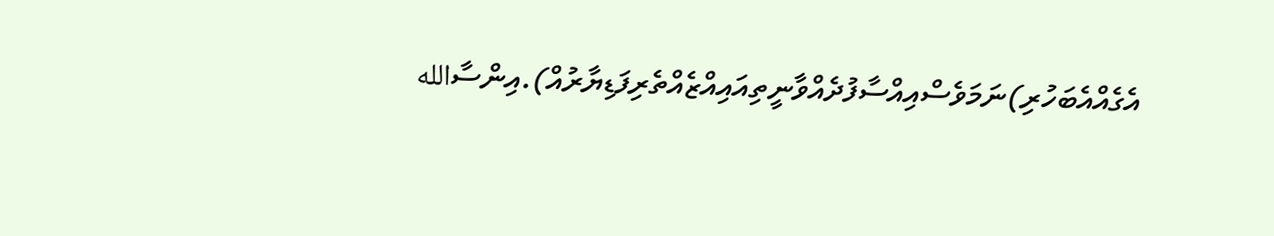އެގެއްއެބަހުރި)ނަމަވެސްއިއްސާފުދެއްވާނީތިއައިއްޒެއްތެރިފަޑިޔާރުއް).އިންސާالله